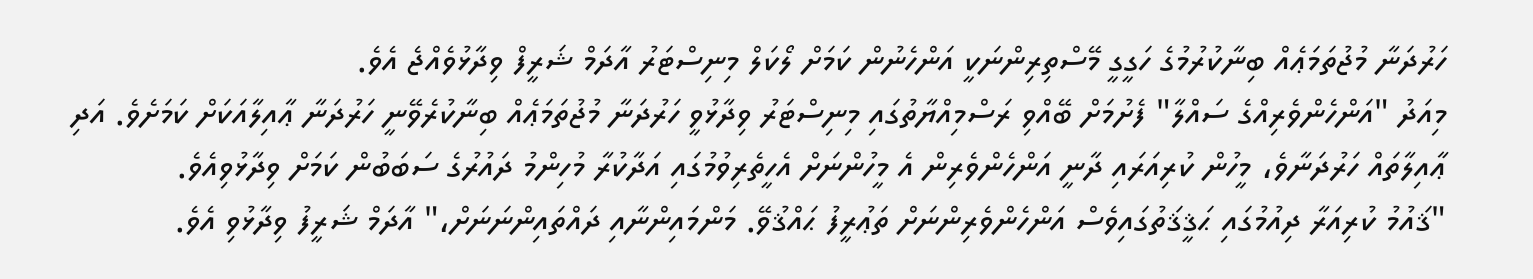ހަރުދަނާ މުޖުތަމަޢެއް ބިނާކުރުމުގެ ހަގީގީ މޭސްތިރިންނަކީ އަންހެނުން ކަމަށް ލޯކަލް މިނިސްޓަރު އާދަމް ޝަރީފް ވިދާޅުވެއްޖެ އެވެ.
މިއަދު "އަންހެންވެރިއްގެ ސައްލާ" ފެށުމަށް ބޭއްވި ރަސްމިއްޔާތުގައި މިނިސްޓަރު ވިދާޅުވީ ހަރުދަނާ މުޖުތަމަޢެއް ބިނާކުރެވޭނީ ހަރުދަނާ ޢާއިލާއަކަށް ކަމަށެވެ. އަދި ޢާއިލާތައް ހަރުދަނާވެ، މީހުން ކުރިއަރައި ދާނީ އަންހެންވެރިން އެ މީހުންނަށް އެހީތެރިވުމުގައި އަދާކުރާ މުހިންމު ދައުރުގެ ސަބަބުން ކަމަށް ވިދާޅުވިއެވެ.
"ޤައުމު ކުރިއަރާ ދިއުމުގައި ޙަޤީޤަތުގައިވެސް އަންހެންވެރިންނަށް ތަޢުރީފު ޙައްޤުވޭ. މަންމައިންނާއި ދައްތައިންނަނަށް،" އާދަމް ޝަރީފު ވިދާޅުވި އެވެ.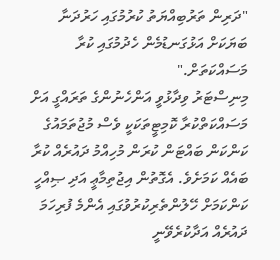"ދަރިން ތަރުބިއްޔަތު ކުރުމުގައި ހަރުދަނާ ބަޔަކަށް އަޅުގަނޑުމެން ހެދުމުގައި ކުރާ މަސައްކަތަށް."
މިނިސްޓަރު ވިދާޅުވީ އަންހެނުންގެ ތަރައްގީ އަށް މަސައްކަތްކުރާ ކޮމިޓީތަކަކީ ވެސް މުޖުތަމައުގެ ކަންކަން ބައްޓަން ކުރަން މުހިއްމު ދައުރެއް ކުރާ ބައެއް ކަމަށެވެ. އެގޮތުން އިޖުތިމާޢީ އަދި ޞިއްހީ ކަންކަމަށް ހޭލުންތެރިކުރުވުގައި އެންމެ ފުރިހަމަ ދައުރެއް އަދާކުރެވޭނީ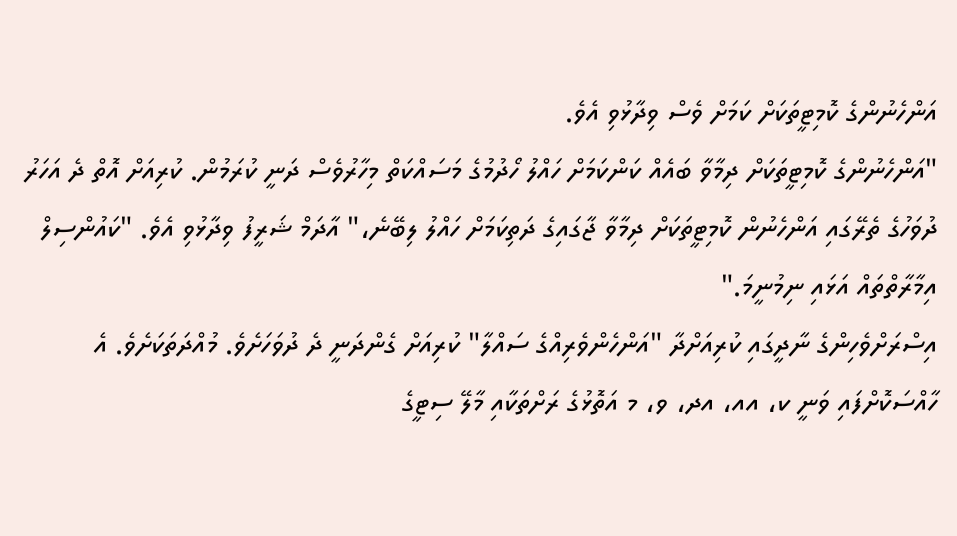އަންހެނުންގެ ކޮމިޓީތަކަށް ކަމަށް ވެސް ވިދާޅުވި އެވެ.
"އަންހެނުންގެ ކޮމިޓީތަކަށް ދިމާވާ ބައެއް ކަންކަމަށް ހައްލު ހޯދުމުގެ މަސައްކަތް މިހާރުވެސް ދަނީ ކުރަމުން. ކުރިއަށް އޮތް ދެ އަހަރު ދުވަހުގެ ތެރޭގައި އަންހެނުން ކޮމިޓީތަކަށް ދިމާވާ ޖާގައިގެ ދަތިކަމަށް ހައްލު ލިބޭނެ،" އާދަމް ޝަރީފު ވިދާޅުވި އެވެ. "ކައުންސިލް އިމާރާތްތައް އަޅައި ނިމުނީމަ."
އިސްރަށްވެހިންގެ ނާދީގައި ކުރިއަށްދާ "އަންހެންވެރިއްގެ ސައްލާ" ކުރިއަށް ގެންދަނީ ދެ ދުވަހަށެވެ. މުއްދަތަކަށެވެ. އެ ހާއްސަކޮށްފައި ވަނީ ކ، އއ، އދ، ވ، މ އަތޮޅުގެ ރަށްތަކާއި މާލޭ ސިޓީގެ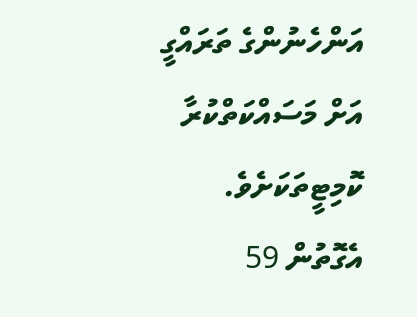އަންހެނުންގެ ތަރައްގީ އަށް މަސައްކަތްކުރާ ކޮމިޓީތަކަށެވެ.
އެގޮތުން 59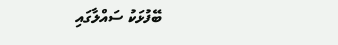ބޭފުޅަކު ސައްލާގައި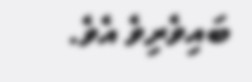ބައިވެރިވެ އެވެ.